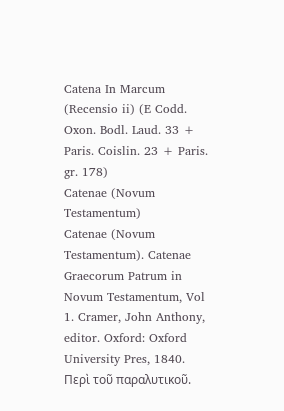Catena In Marcum (Recensio ii) (E Codd. Oxon. Bodl. Laud. 33 + Paris. Coislin. 23 + Paris. gr. 178)
Catenae (Novum Testamentum)
Catenae (Novum Testamentum). Catenae Graecorum Patrum in Novum Testamentum, Vol 1. Cramer, John Anthony, editor. Oxford: Oxford University Pres, 1840.
Περὶ τοῦ παραλυτικοῦ.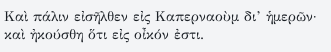Καὶ πάλιν εἰσῆλθεν εἰς Καπερναοὺμ δι’ ἡμερῶν· καὶ ἠκούσθη ὅτι εἰς οἶκόν ἐστι.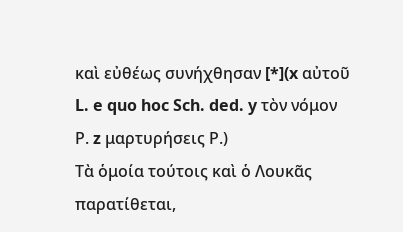καὶ εὐθέως συνήχθησαν [*](x αὐτοῦ L. e quo hoc Sch. ded. y τὸν νόμον Ρ. z μαρτυρήσεις Ρ.)
Τὰ ὁμοία τούτοις καὶ ὁ Λουκᾶς παρατίθεται,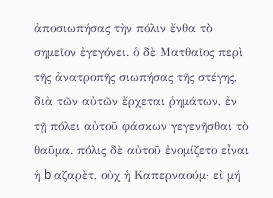ἀποσιωπήσας τὴν πόλιν ἔνθα τὸ σημεῖον ἐγεγόνει. ὁ δὲ Ματθαῖος περὶ τῆς ἀνατροπῆς σιωπήσας τῆς στέγης, διὰ τῶν αὐτῶν ἔρχεται ῥημάτων, ἐν τῇ πόλει αὐτοῦ φάσκων γεγενῆσθαι τὸ θαῦμα. πόλις δὲ αὐτοῦ ἐνομίζετο εἶναι ἡ b αζαρὲτ, οὐχ ἡ Καπερναούμ· εἰ μή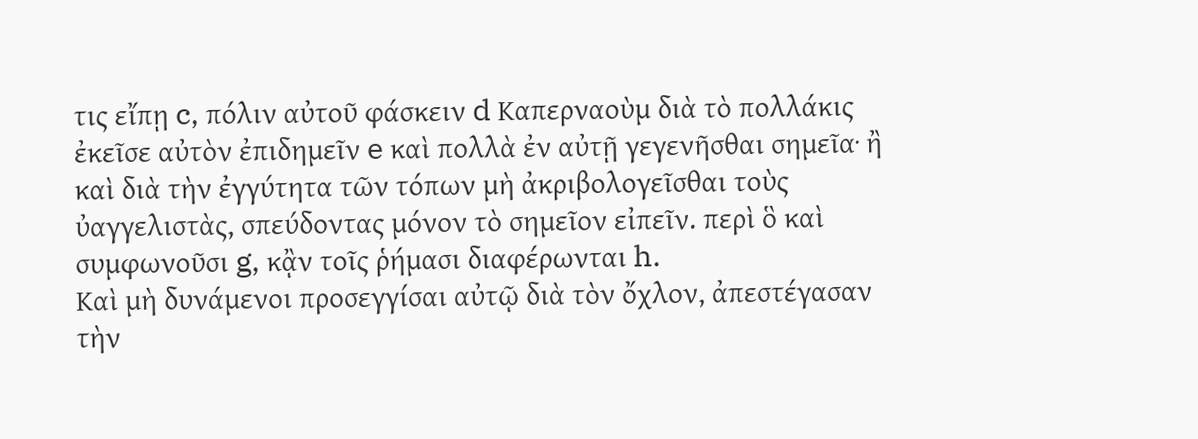τις εἴπῃ c, πόλιν αὐτοῦ φάσκειν d Καπερναοὺμ διὰ τὸ πολλάκις ἐκεῖσε αὐτὸν ἐπιδημεῖν e καὶ πολλὰ ἐν αὐτῇ γεγενῆσθαι σημεῖα· ἢ καὶ διὰ τὴν ἐγγύτητα τῶν τόπων μὴ ἀκριβολογεῖσθαι τοὺς ὐαγγελιστὰς, σπεύδοντας μόνον τὸ σημεῖον εἰπεῖν. περὶ ὃ καὶ συμφωνοῦσι g, κᾂν τοῖς ῥήμασι διαφέρωνται h.
Καὶ μὴ δυνάμενοι προσεγγίσαι αὐτῷ διὰ τὸν ὄχλον, ἀπεστέγασαν τὴν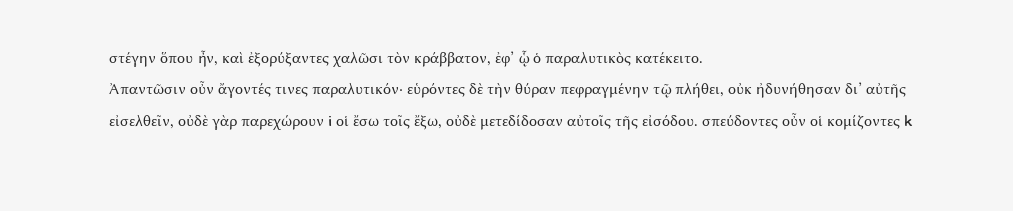στέγην ὅπου ἦν, καὶ ἐξορύξαντες χαλῶσι τὸν κράββατον, ἐφ’ ᾧ ὁ παραλυτικὸς κατέκειτο.
Ἀπαντῶσιν οὖν ἄγοντές τινες παραλυτικόν· εὑρόντες δὲ τὴν θύραν πεφραγμένην τῷ πλήθει, οὐκ ἠδυνήθησαν δι’ αὐτῆς εἰσελθεῖν, οὐδὲ γὰρ παρεχώρουν i οἱ ἔσω τοῖς ἔξω, οὐδὲ μετεδίδοσαν αὐτοῖς τῆς εἰσόδου. σπεύδοντες οὖν οἱ κομίζοντες k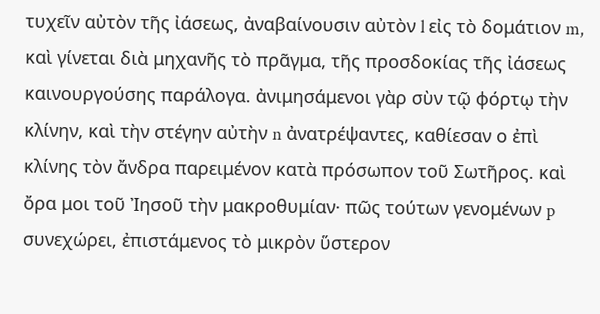τυχεῖν αὐτὸν τῆς ἰάσεως, ἀναβαίνουσιν αὐτὸν l εἰς τὸ δομάτιον m, καὶ γίνεται διὰ μηχανῆς τὸ πρᾶγμα, τῆς προσδοκίας τῆς ἰάσεως καινουργούσης παράλογα. ἀνιμησάμενοι γὰρ σὺν τῷ φόρτῳ τὴν κλίνην, καὶ τὴν στέγην αὐτὴν n ἀνατρέψαντες, καθίεσαν ο ἐπὶ κλίνης τὸν ἄνδρα παρειμένον κατὰ πρόσωπον τοῦ Σωτῆρος. καὶ ὄρα μοι τοῦ Ἰησοῦ τὴν μακροθυμίαν· πῶς τούτων γενομένων p συνεχώρει, ἐπιστάμενος τὸ μικρὸν ὕστερον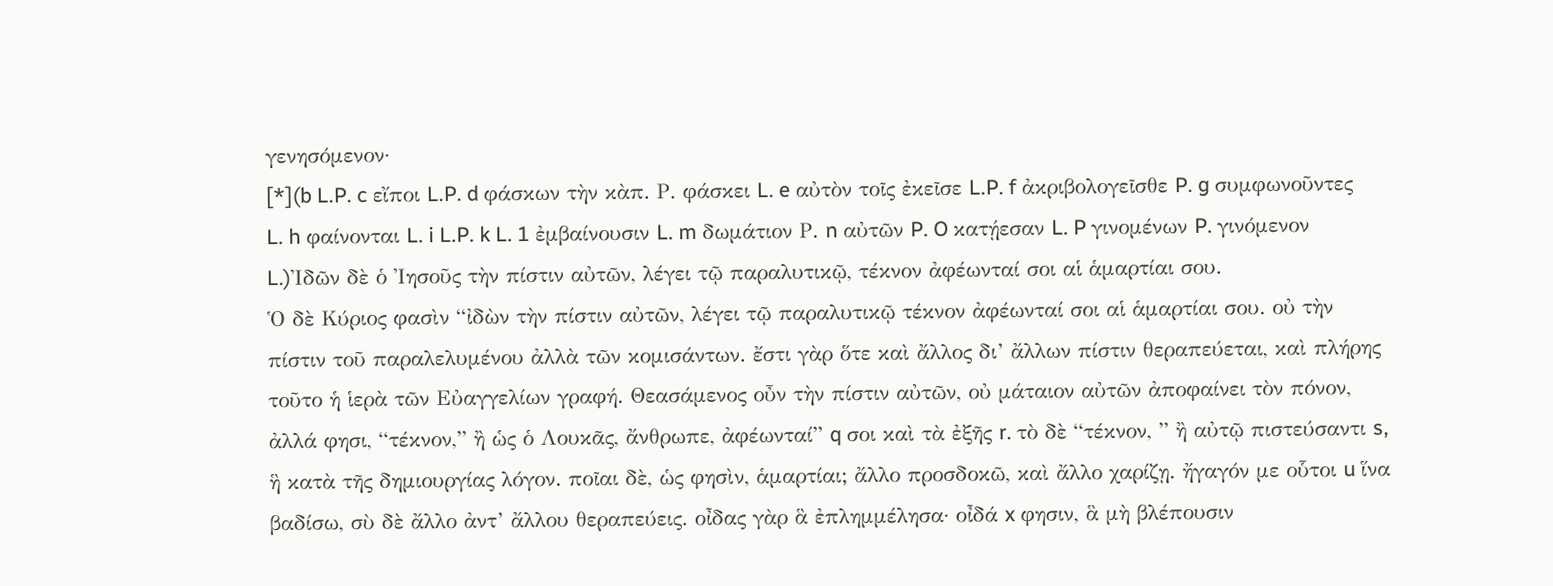γενησόμενον·
[*](b L.P. c εἴποι L.P. d φάσκων τὴν κὰπ. Ρ. φάσκει L. e αὐτὸν τοῖς ἐκεῖσε L.P. f ἀκριβολογεῖσθε P. g συμφωνοῦντες L. h φαίνονται L. i L.P. k L. 1 ἐμβαίνουσιν L. m δωμάτιον Ρ. n αὐτῶν P. O κατῄεσαν L. P γινομένων P. γινόμενον L.)Ἰδῶν δὲ ὁ Ἰησοῦς τὴν πίστιν αὐτῶν, λέγει τῷ παραλυτικῷ, τέκνον ἀφέωνταί σοι αἱ ἁμαρτίαι σου.
Ὁ δὲ Κύριος φασὶν “ἰδὼν τὴν πίστιν αὐτῶν, λέγει τῷ παραλυτικῷ τέκνον ἀφέωνταί σοι αἱ ἁμαρτίαι σου. οὐ τὴν πίστιν τοῦ παραλελυμένου ἀλλὰ τῶν κομισάντων. ἔστι γὰρ ὅτε καὶ ἄλλος δι’ ἄλλων πίστιν θεραπεύεται, καὶ πλήρης τοῦτο ἡ ἱερὰ τῶν Εὐαγγελίων γραφή. Θεασάμενος οὖν τὴν πίστιν αὐτῶν, οὐ μάταιον αὐτῶν ἀποφαίνει τὸν πόνον, ἀλλά φησι, “τέκνον,” ἢ ὡς ὁ Λουκᾶς, ἄνθρωπε, ἀφέωνταί” q σοι καὶ τὰ ἐξῆς r. τὸ δὲ “τέκνον, ” ἢ αὐτῷ πιστεύσαντι s, ἣ κατὰ τῆς δημιουργίας λόγον. ποῖαι δὲ, ὡς φησὶν, ἁμαρτίαι; ἄλλο προσδοκῶ, καὶ ἄλλο χαρίζῃ. ἤγαγόν με οὗτοι u ἵνα βαδίσω, σὺ δὲ ἄλλο ἀντ’ ἄλλου θεραπεύεις. οἶδας γὰρ ἃ ἐπλημμέλησα· οἶδά x φησιν, ἃ μὴ βλέπουσιν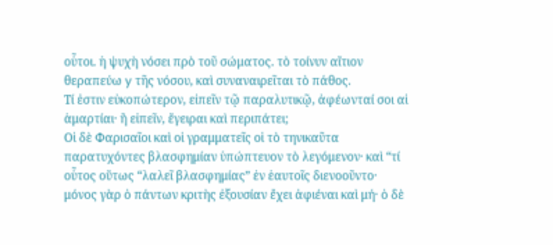οὗτοι. ἡ ψυχὴ νόσει πρὸ τοῦ σώματος. τὸ τοίνυν αἴτιον θεραπεύω y τῆς νόσου, καὶ συναναιρεῖται τὸ πάθος.
Τί ἐστιν εὐκοπώτερον, εἰπεῖν τῷ παραλυτικῷ, ἀφέωνταί σοι αἱ ἁμαρτίαι· ἢ εἰπεῖν, ἔγειραι καὶ περιπάτει;
Οἱ δὲ Φαρισαῖοι καὶ οἱ γραμματεῖς οἱ τὸ τηνικαῦτα παρατυχόντες βλασφημίαν ὑπώπτευον τὸ λεγόμενον· καὶ “τί οὗτος οὕτως “λαλεῖ βλασφημίας” ἐν ἑαυτοῖς διενοοῦντο· μόνος γὰρ ὁ πάντων κριτὴς ἐξουσίαν ἔχει ἀφιέναι καὶ μή· ὁ δὲ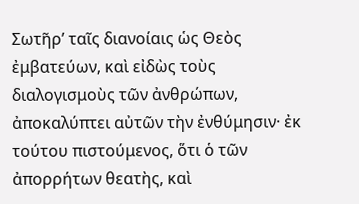Σωτῆρ’ ταῖς διανοίαις ὡς Θεὸς ἐμβατεύων, καὶ εἰδὼς τοὺς διαλογισμοὺς τῶν ἀνθρώπων, ἀποκαλύπτει αὐτῶν τὴν ἐνθύμησιν· ἐκ τούτου πιστούμενος, ὅτι ὁ τῶν ἀπορρήτων θεατὴς, καὶ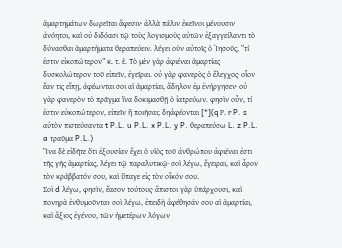ἁμαρτημάτων δωρεῖται ἄφεσιν· ἀλλὰ πάλιν ἐκεῖνοι μένουσιν ἀνόητοι, καὶ οὐ διδόασι τῷ τοὺς λογισμοὺς αὐτῶν ἐξαγγείλαντι τὸ δύνασθαι ἁμαρτήματα θεραπεύειν. λέγει οὑν αὐτοῖς ὁ Ἰησοῦς, “τί ἐστιν εἰκοπώτερον” κ. τ. ἑ. Τὸ μὲν γὰρ ἀφιέναι ἁμαρτίας δυσκολώτερον τοῦ εἰπεῖν, ἐγεῖραι. οὐ γὰρ φανερὸς ὁ ἔλεγχος· οἷον ἔαν τις εἴπῃ, ἀφέωνται σοι αἱ ἁμαρτίαι, ἄδηλον ἐμ ἐνήργησεν· οὐ γὰρ φανερὸν τὸ πρᾶγμα ἵνα δοκιμασθῇ ὁ ἰατρεύων. φησὶν οὖν, τί ἐστιν εὐκοπώτερον, εἰπεῖν ἣ ποιῆσαι; δηἀφέονται [*](q Ρ. r P. s αὐτὸν πιστεύσαντα t P.L. u P.L. x P.L. y P. θεραπεύσω L. z P.L. a τραῦμα P.L.)
Ἵνα δὲ εἰδῆτε ὅτι ἐξουσίαν ἔχει ὁ υἱὸς τοῦ ἀνθρώπου ἀφιέναι ἐστι τῆς γῆς ἁμαρτίας, λέγει τῷ παραλυτικῷ· σοὶ λέγω, ἔγειραι, καὶ ἆρον τὸν κράββατόν σου, καὶ ὕπαγε εἰς τὸν οἶκόν σου.
Σοὶ d λέγω, φησὶν, ἔασον τούτους· ἄπιστοι γὰρ ὑπάρχουσι, καὶ πονηρὰ ἐνθυμοῦνται· σοὶ λέγω, ἐπειδὴ ἀφέθησάν σου αἱ ἁμαρτίαι, καὶ ἄξιος ἐγένου, τῶν ἡμετέρων λόγων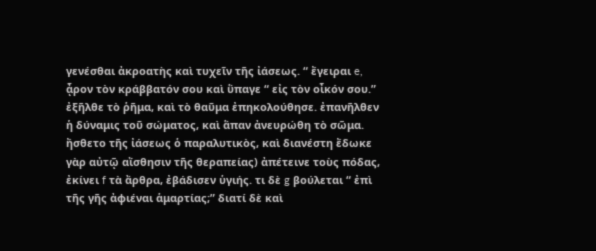γενέσθαι ἀκροατὴς καὶ τυχεῖν τῆς ἰάσεως. “ ἔγειραι e, ᾆρον τὸν κράββατόν σου καὶ ὕπαγε “ εἰς τὸν οἶκόν σου.” ἐξῆλθε τὸ ῥῆμα, καὶ τὸ θαῦμα ἐπηκολούθησε. ἐπανῆλθεν ἡ δύναμις τοῦ σώματος, καὶ ἅπαν ἀνευρώθη τὸ σῶμα. ἤσθετο τῆς ἰάσεως ὁ παραλυτικὸς, καὶ διανέστη ἔδωκε γὰρ αὐτῷ αἴσθησιν τῆς θεραπείας) ἀπέτεινε τοὺς πόδας, ἐκίνει f τὰ ἄρθρα, ἐβάδισεν ὑγιής. τι δὲ g βούλεται “ ἐπὶ τῆς γῆς ἀφιέναι ἁμαρτίας;” διατί δὲ καὶ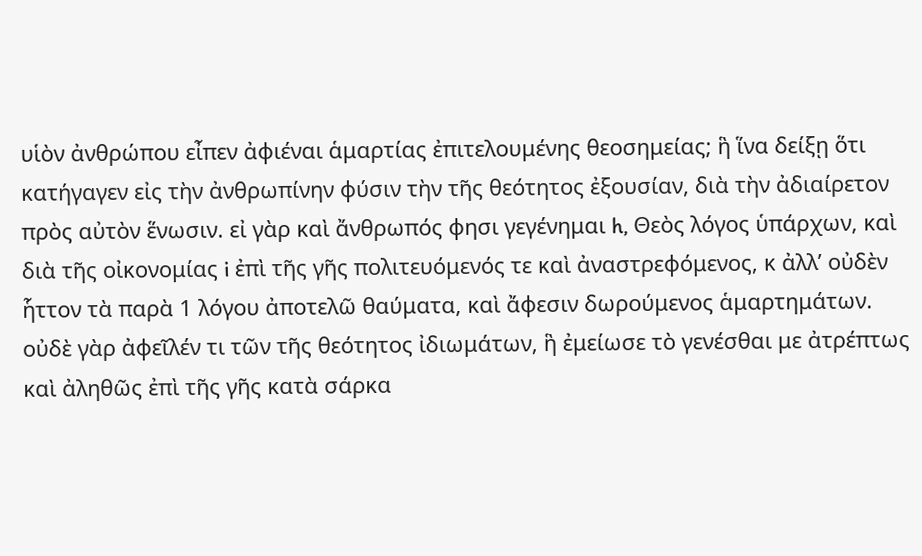υἱὸν ἀνθρώπου εἶπεν ἀφιέναι ἁμαρτίας ἐπιτελουμένης θεοσημείας; ἣ ἵνα δείξῃ ὅτι κατήγαγεν εἰς τὴν ἀνθρωπίνην φύσιν τὴν τῆς θεότητος ἐξουσίαν, διὰ τὴν ἀδιαίρετον πρὸς αὐτὸν ἕνωσιν. εἰ γὰρ καὶ ἄνθρωπός φησι γεγένημαι h, Θεὸς λόγος ὑπάρχων, καὶ διὰ τῆς οἰκονομίας i ἐπὶ τῆς γῆς πολιτευόμενός τε καὶ ἀναστρεφόμενος, κ ἀλλ’ οὐδὲν ἧττον τὰ παρὰ 1 λόγου ἀποτελῶ θαύματα, καὶ ἄφεσιν δωρούμενος ἁμαρτημάτων. οὐδὲ γὰρ ἀφεῖλέν τι τῶν τῆς θεότητος ἰδιωμάτων, ἣ ἐμείωσε τὸ γενέσθαι με ἀτρέπτως καὶ ἀληθῶς ἐπὶ τῆς γῆς κατὰ σάρκα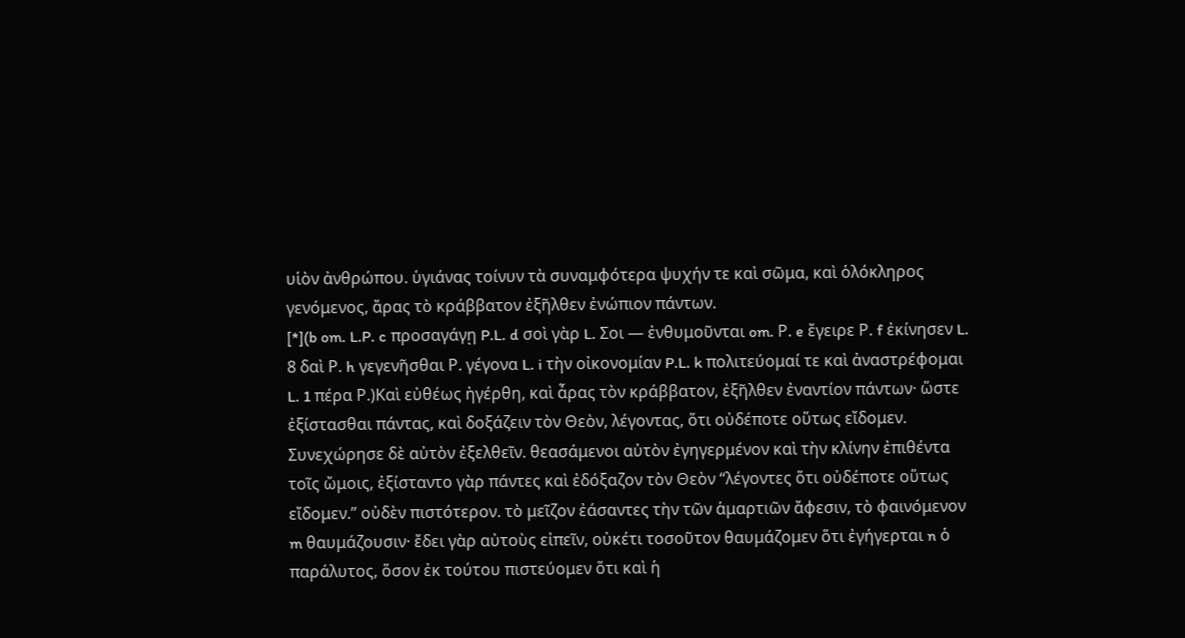υἱὸν ἀνθρώπου. ὑγιάνας τοίνυν τὰ συναμφότερα ψυχήν τε καὶ σῶμα, καὶ ὁλόκληρος γενόμενος, ἄρας τὸ κράββατον ἐξῆλθεν ἐνώπιον πάντων.
[*](b om. L.P. c προσαγάγῃ P.L. d σοὶ γὰρ L. Σοι — ἐνθυμοῦνται om. Ρ. e ἔγειρε Ρ. f ἐκίνησεν L. 8 δαὶ Ρ. h γεγενῆσθαι Ρ. γέγονα L. i τὴν οἰκονομίαν P.L. k πολιτεύομαί τε καὶ ἀναστρέφομαι L. 1 πέρα Ρ.)Καὶ εὐθέως ἠγέρθη, καὶ ἆρας τὸν κράββατον, ἐξῆλθεν ἐναντίον πάντων· ὥστε ἐξίστασθαι πάντας, καὶ δοξάζειν τὸν Θεὸν, λέγοντας, ὅτι οὐδέποτε οὕτως εἴδομεν.
Συνεχώρησε δὲ αὐτὸν ἐξελθεῖν. θεασάμενοι αὐτὸν ἐγηγερμένον καὶ τὴν κλίνην ἐπιθέντα τοῖς ὤμοις, ἐξίσταντο γὰρ πάντες καὶ ἐδόξαζον τὸν Θεὸν “λέγοντες ὅτι οὐδέποτε οὕτως εἴδομεν.” οὐδὲν πιστότερον. τὸ μεῖζον ἐάσαντες τὴν τῶν ἁμαρτιῶν ἄφεσιν, τὸ φαινόμενον m θαυμάζουσιν· ἔδει γὰρ αὐτοὺς εἰπεῖν, οὐκέτι τοσοῦτον θαυμάζομεν ὅτι ἐγήγερται n ὁ παράλυτος, ὅσον ἐκ τούτου πιστεύομεν ὅτι καὶ ἡ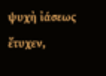ψυχὴ ἰάσεως ἔτυχεν,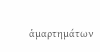ἁμαρτημάτων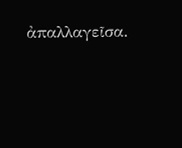ἀπαλλαγεῖσα.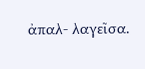ἀπαλ- λαγεῖσα.